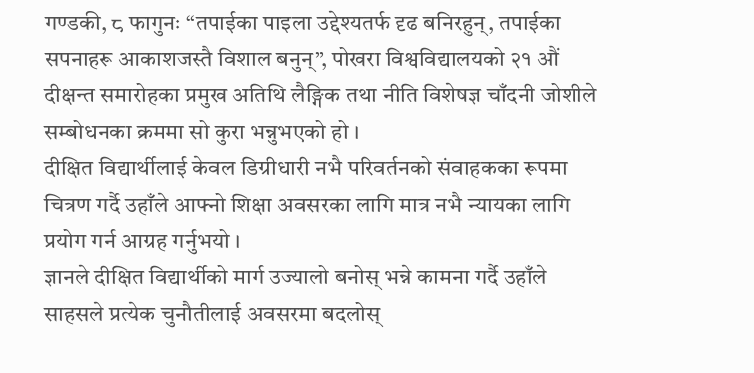गण्डकी, ८ फागुनः “तपाईका पाइला उद्देश्यतर्फ दृढ बनिरहुन्, तपाईका सपनाहरू आकाशजस्तै विशाल बनुन्”, पोखरा विश्वविद्यालयको २१ औं दीक्षन्त समारोहका प्रमुख अतिथि लैङ्गिक तथा नीति विशेषज्ञ चाँदनी जोशीले सम्बोधनका क्रममा सो कुरा भन्नुभएको हो ।
दीक्षित विद्यार्थीलाई केवल डिग्रीधारी नभै परिवर्तनको संवाहकका रूपमा चित्रण गर्दै उहाँले आफ्नो शिक्षा अवसरका लागि मात्र नभै न्यायका लागि प्रयोग गर्न आग्रह गर्नुभयो ।
ज्ञानले दीक्षित विद्यार्थीको मार्ग उज्यालो बनोस् भन्ने कामना गर्दै उहाँले साहसले प्रत्येक चुनौतीलाई अवसरमा बदलोस्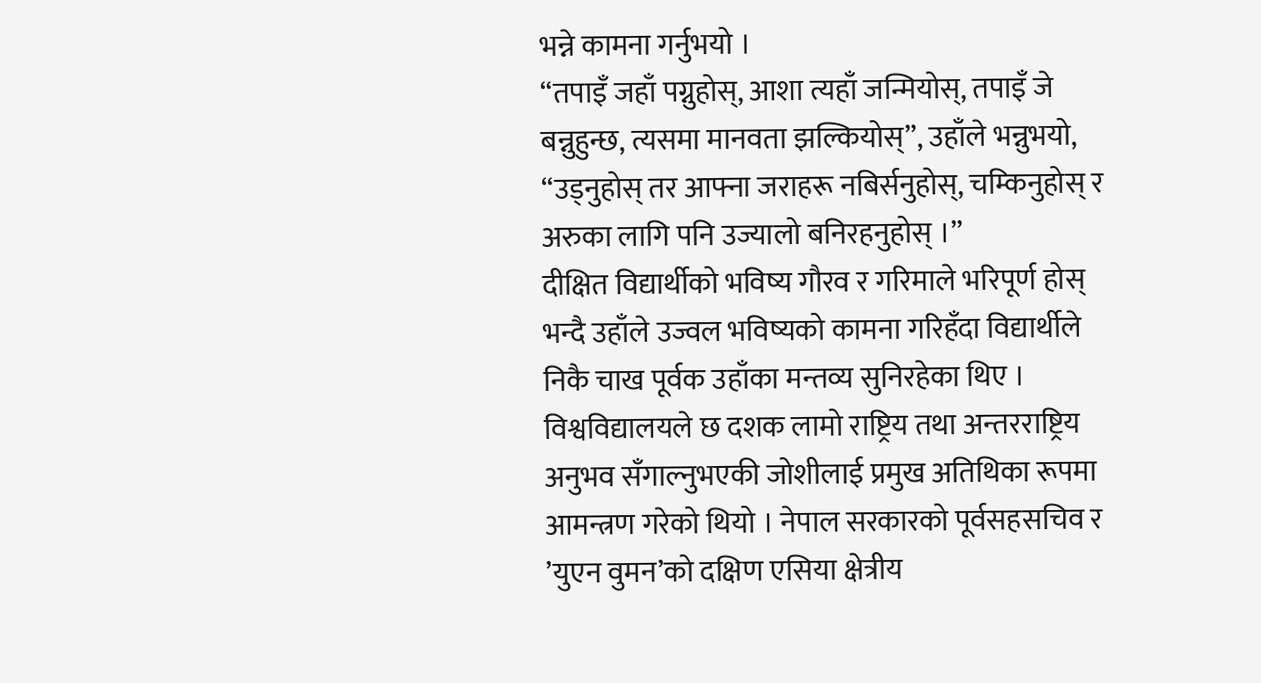भन्ने कामना गर्नुभयो ।
“तपाइँ जहाँ पग्नुहोस्, आशा त्यहाँ जन्मियोस्, तपाइँ जे बन्नुहुन्छ, त्यसमा मानवता झल्कियोस्”, उहाँले भन्नुभयो, “उड्नुहोस् तर आफ्ना जराहरू नबिर्सनुहोस्, चम्किनुहोस् र अरुका लागि पनि उज्यालो बनिरहनुहोस् ।”
दीक्षित विद्यार्थीको भविष्य गौरव र गरिमाले भरिपूर्ण होस् भन्दै उहाँले उज्वल भविष्यको कामना गरिहँदा विद्यार्थीले निकै चाख पूर्वक उहाँका मन्तव्य सुनिरहेका थिए ।
विश्वविद्यालयले छ दशक लामो राष्ट्रिय तथा अन्तरराष्ट्रिय अनुभव सँगाल्नुभएकी जोशीलाई प्रमुख अतिथिका रूपमा आमन्त्रण गरेको थियो । नेपाल सरकारको पूर्वसहसचिव र ’युएन वुमन’को दक्षिण एसिया क्षेत्रीय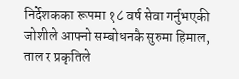निर्देशकका रूपमा १८ वर्ष सेवा गर्नुभएकी जोशीले आफ्नो सम्बोधनकै सुरुमा हिमाल, ताल र प्रकृतिले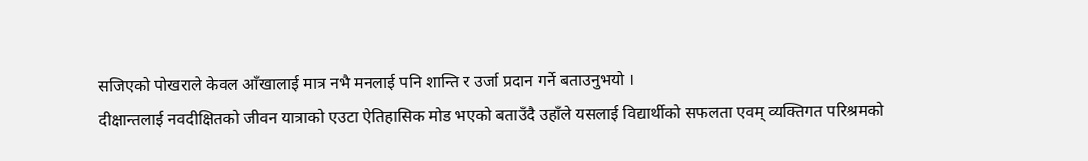सजिएको पोखराले केवल आँखालाई मात्र नभै मनलाई पनि शान्ति र उर्जा प्रदान गर्ने बताउनुभयो ।
दीक्षान्तलाई नवदीक्षितको जीवन यात्राको एउटा ऐतिहासिक मोड भएको बताउँदै उहाँले यसलाई विद्यार्थीको सफलता एवम् व्यक्तिगत परिश्रमको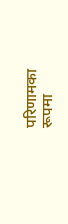परिणामका रूपमा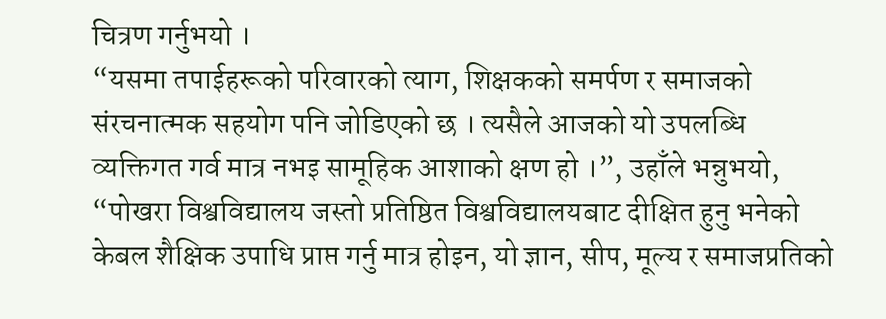चित्रण गर्नुभयो ।
“यसमा तपाईहरूको परिवारको त्याग, शिक्षकको समर्पण र समाजको संरचनात्मक सहयोग पनि जोडिएको छ । त्यसैले आजको यो उपलब्धि व्यक्तिगत गर्व मात्र नभइ सामूहिक आशाको क्षण हो ।”, उहाँले भन्नुभयो, “पोखरा विश्वविद्यालय जस्तो प्रतिष्ठित विश्वविद्यालयबाट दीक्षित हुनु भनेको केबल शैक्षिक उपाधि प्राप्त गर्नु मात्र होइन, यो ज्ञान, सीप, मूल्य र समाजप्रतिको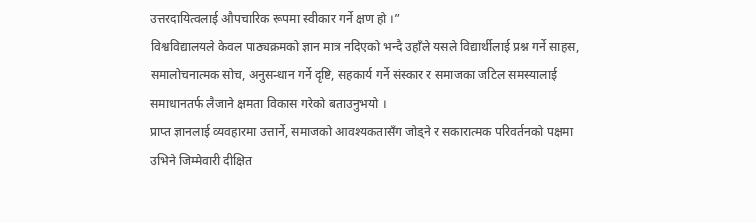उत्तरदायित्वलाई औपचारिक रूपमा स्वीकार गर्ने क्षण हो ।”
विश्वविद्यालयले केवल पाठ्यक्रमको ज्ञान मात्र नदिएको भन्दै उहाँले यसले विद्यार्थीलाई प्रश्न गर्ने साहस, समालोचनात्मक सोच, अनुसन्धान गर्ने दृष्टि, सहकार्य गर्ने संस्कार र समाजका जटिल समस्यालाई समाधानतर्फ लैजाने क्षमता विकास गरेको बताउनुभयो ।
प्राप्त ज्ञानलाई व्यवहारमा उत्तार्ने, समाजको आवश्यकतासँग जोड्ने र सकारात्मक परिवर्तनको पक्षमा उभिने जिम्मेवारी दीक्षित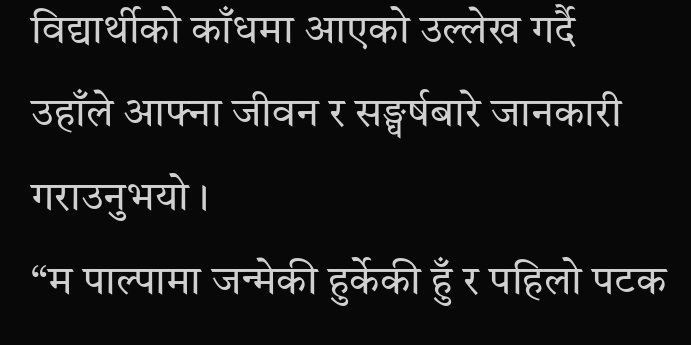विद्यार्थीको काँधमा आएको उल्लेख गर्दै उहाँले आफ्ना जीवन र सङ्घर्षबारे जानकारी गराउनुभयो ।
“म पाल्पामा जन्मेकी हुर्केकी हुँ र पहिलो पटक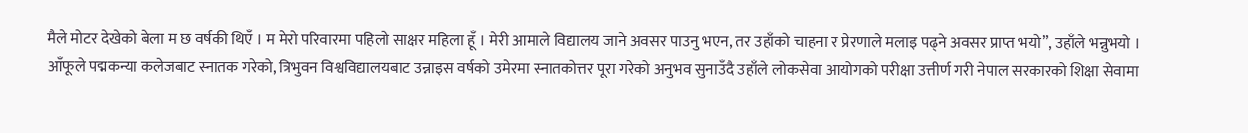मैले मोटर देखेको बेला म छ वर्षकी थिएँ । म मेरो परिवारमा पहिलो साक्षर महिला हूँ । मेरी आमाले विद्यालय जाने अवसर पाउनु भएन, तर उहाँको चाहना र प्रेरणाले मलाइ पढ्ने अवसर प्राप्त भयो”, उहाँले भन्नुभयो ।
आँफूले पद्मकन्या कलेजबाट स्नातक गरेको, त्रिभुवन विश्वविद्यालयबाट उन्नाइस वर्षको उमेरमा स्नातकोत्तर पूरा गरेको अनुभव सुनाउँदै उहाँले लोकसेवा आयोगको परीक्षा उत्तीर्ण गरी नेपाल सरकारको शिक्षा सेवामा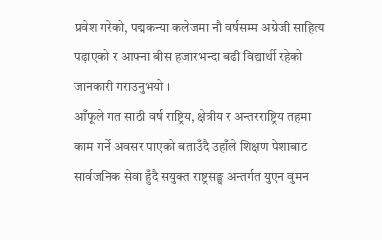प्रवेश गरेको, पद्मकन्या कलेजमा नौ वर्षसम्म अग्रेजी साहित्य पढ़ाएको र आफ्ना बीस हजारभन्दा बढी विद्यार्थी रहेको जानकारी गराउनुभयो ।
आँफूले गत साठी वर्ष राष्ट्रिय, क्षेत्रीय र अन्तरराष्ट्रिय तहमा काम गर्ने अवसर पाएको बताउँदै उहाँले शिक्षण पेशाबाट सार्वजनिक सेवा हुँदै सयुक्त राष्ट्रसङ्घ अन्तर्गत युएन वुमन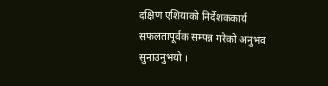दक्षिण एशियाको निर्देशककार्य सफलतापूर्वक सम्पन्न गरेको अनुभव सुनाउनुभयो ।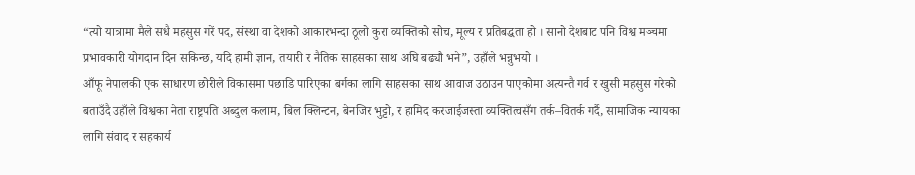“त्यो यात्रामा मैले सधै महसुस गरें पद, संस्था वा देशको आकारभन्दा ठूलो कुरा व्यक्तिको सोच, मूल्य र प्रतिबद्धता हो । सानो देशबाट पनि विश्व मञ्चमा प्रभावकारी योगदान दिन सकिन्छ, यदि हामी ज्ञान, तयारी र नैतिक साहसका साथ अघि बढ्यौ भने”, उहाँले भन्नुभयो ।
आँफू नेपालकी एक साधारण छोरीले विकासमा पछाडि पारिएका बर्गका लागि साहसका साथ आवाज उठाउन पाएकोमा अत्यन्तै गर्व र खुसी महसुस गरेको बताउँदै उहाँले विश्वका नेता राष्ट्रपति अब्दुल कलाम, बिल क्लिन्टन, बेनजिर भुट्टो, र हामिद करजाईजस्ता व्यक्तित्वसँग तर्क–वितर्क गर्दै, सामाजिक न्यायका लागि संवाद र सहकार्य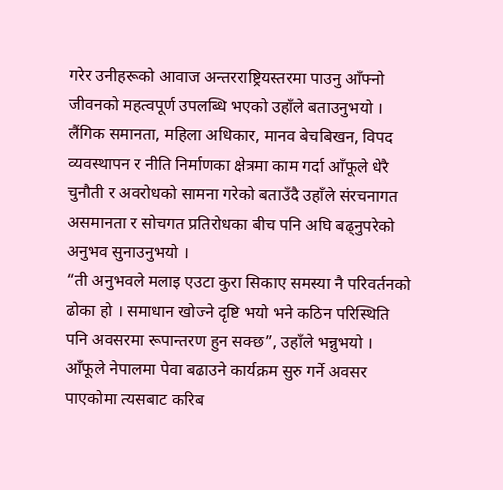गरेर उनीहरूको आवाज अन्तरराष्ट्रियस्तरमा पाउनु आँफ्नो जीवनको महत्वपूर्ण उपलब्धि भएको उहाँले बताउनुभयो ।
लैंगिक समानता, महिला अधिकार, मानव बेचबिखन, विपद व्यवस्थापन र नीति निर्माणका क्षेत्रमा काम गर्दा आँफूले धेरै चुनौती र अवरोधको सामना गरेको बताउँदै उहाँले संरचनागत असमानता र सोचगत प्रतिरोधका बीच पनि अघि बढ्नुपरेको अनुभव सुनाउनुभयो ।
“ती अनुभवले मलाइ एउटा कुरा सिकाए समस्या नै परिवर्तनको ढोका हो । समाधान खोज्ने दृष्टि भयो भने कठिन परिस्थिति पनि अवसरमा रूपान्तरण हुन सक्छ”, उहाँले भन्नुभयो ।
आँफूले नेपालमा पेवा बढाउने कार्यक्रम सुरु गर्ने अवसर पाएकोमा त्यसबाट करिब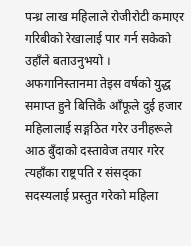पन्ध्र लाख महिलाले रोजीरोटी कमाएर गरिबीको रेखालाई पार गर्न सकेको उहाँले बताउनुभयो ।
अफगानिस्तानमा तेइस वर्षको युद्ध समाप्त हुने बित्तिकै आँफूले दुई हजार महिलालाई सङ्गठित गरेर उनीहरूले आठ बुँदाको दस्तावेज तयार गरेर त्यहाँका राष्ट्रपति र संसद्का सदस्यलाई प्रस्तुत गरेको महिला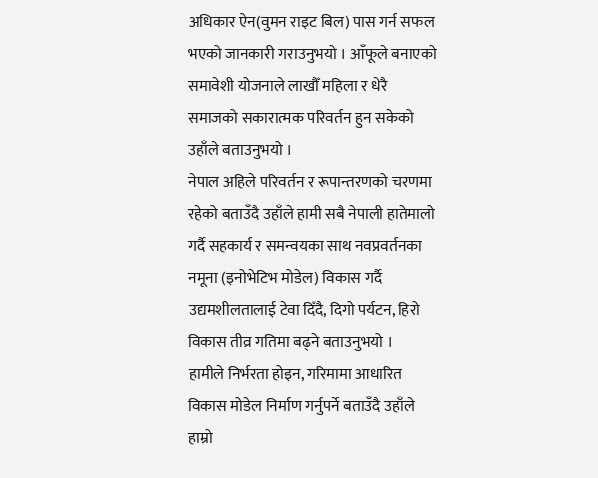अधिकार ऐन(वुमन राइट बिल) पास गर्न सफल भएको जानकारी गराउनुभयो । आँफूले बनाएको समावेशी योजनाले लाखौँ महिला र धेरै समाजको सकारात्मक परिवर्तन हुन सकेको उहाँले बताउनुभयो ।
नेपाल अहिले परिवर्तन र रूपान्तरणको चरणमा रहेको बताउँदै उहाँले हामी सबै नेपाली हातेमालो गर्दै सहकार्य र समन्वयका साथ नवप्रवर्तनका नमूना (इनोभेटिभ मोडेल) विकास गर्दै उद्यमशीलतालाई टेवा दिँदै, दिगो पर्यटन, हिरो विकास तीव्र गतिमा बढ्ने बताउनुभयो ।
हामीले निर्भरता होइन, गरिमामा आधारित विकास मोडेल निर्माण गर्नुपर्ने बताउँदै उहाँले हाम्रो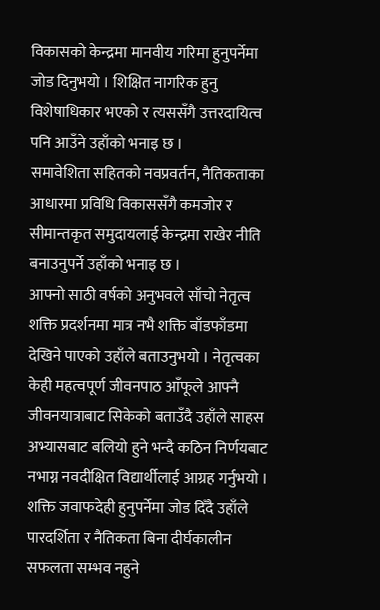विकासको केन्द्रमा मानवीय गरिमा हुनुपर्नेमा जोड दिनुभयो । शिक्षित नागरिक हुनु विशेषाधिकार भएको र त्यससँगै उत्तरदायित्व पनि आउँने उहाँको भनाइ छ ।
समावेशिता सहितको नवप्रवर्तन, नैतिकताका आधारमा प्रविधि विकाससँगै कमजोर र सीमान्तकृत समुदायलाई केन्द्रमा राखेर नीति बनाउनुपर्ने उहाँको भनाइ छ ।
आफ्नो साठी वर्षको अनुभवले साँचो नेतृत्व शक्ति प्रदर्शनमा मात्र नभै शक्ति बाँडफाँडमा देखिने पाएको उहाँले बताउनुभयो । नेतृत्वका केही महत्वपूर्ण जीवनपाठ आँफूले आफ्नै जीवनयात्राबाट सिकेको बताउँदै उहाँले साहस अभ्यासबाट बलियो हुने भन्दै कठिन निर्णयबाट नभाग्न नवदीक्षित विद्यार्थीलाई आग्रह गर्नुभयो ।
शक्ति जवाफदेही हुनुपर्नेमा जोड दिँदै उहाँले पारदर्शिता र नैतिकता बिना दीर्घकालीन सफलता सम्भव नहुने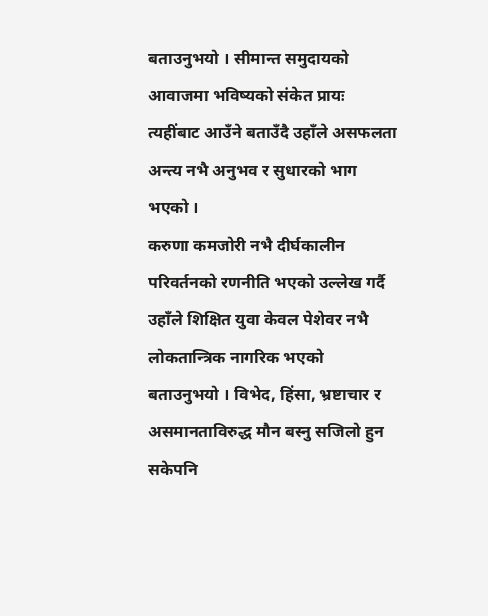बताउनुभयो । सीमान्त समुदायको आवाजमा भविष्यको संकेत प्रायः त्यहींबाट आउँने बताउँदै उहाँले असफलता अन्त्य नभै अनुभव र सुधारको भाग भएको ।
करुणा कमजोरी नभै दीर्घकालीन परिवर्तनको रणनीति भएको उल्लेख गर्दै उहाँले शिक्षित युवा केवल पेशेवर नभै लोकतान्त्रिक नागरिक भएको बताउनुभयो । विभेद, हिंसा, भ्रष्टाचार र असमानताविरुद्ध मौन बस्नु सजिलो हुन सकेपनि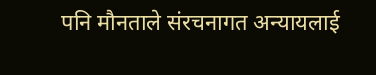पनि मौनताले संरचनागत अन्यायलाई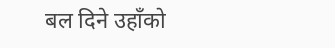बल दिने उहाँको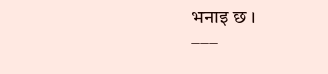भनाइ छ ।
–––